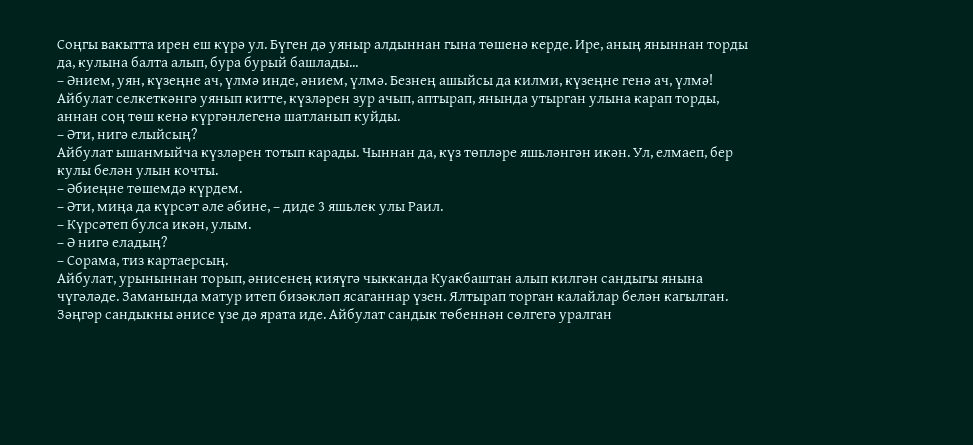Соңгы вакытта ирен еш күрә ул. Бүген дә уяныр алдыннан гына төшенә керде. Ире, аның яныннан торды да, кулына балта алып, бура бурый башлады...
– Әнием, уян, күзеңне ач, үлмә инде, әнием, үлмә. Безнең ашыйсы да килми, күзеңне генә ач, үлмә!
Айбулат селкеткәнгә уянып китте, күзләрен зур ачып, аптырап, янында утырган улына карап торды, аннан соң төш кенә күргәнлегенә шатланып куйды.
– Әти, нигә елыйсың?
Айбулат ышанмыйча күзләрен тотып карады. Чыннан да, күз төпләре яшьләнгән икән. Ул, елмаеп, бер кулы белән улын кочты.
– Әбиеңне төшемдә күрдем.
– Әти, миңа да күрсәт әле әбине, – диде 3 яшьлек улы Раил.
– Күрсәтеп булса икән, улым.
– Ә нигә еладың?
– Сорама, тиз картаерсың.
Айбулат, урыныннан торып, әнисенең кияүгә чыкканда Куакбаштан алып килгән сандыгы янына чүгәләде. Заманында матур итеп бизәкләп ясаганнар үзен. Ялтырап торган калайлар белән кагылган. Зәңгәр сандыкны әнисе үзе дә ярата иде. Айбулат сандык төбеннән сөлгегә уралган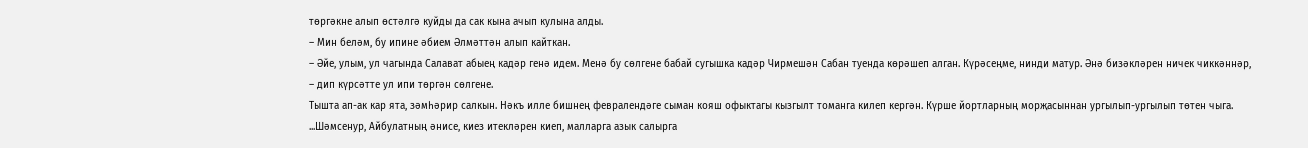төргәкне алып өстәлгә куйды да сак кына ачып кулына алды.
– Мин беләм, бу ипине әбием Әлмәттән алып кайткан.
– Әйе, улым, ул чагында Салават абыең кадәр генә идем. Менә бу сөлгене бабай сугышка кадәр Чирмешән Сабан туенда көрәшеп алган. Күрәсеңме, нинди матур. Әнә бизәкләрен ничек чиккәннәр, – дип күрсәтте ул ипи төргән сөлгене.
Тышта ап-ак кар ята, зәмһәрир салкын. Нәкъ илле бишнең февралендәге сыман кояш офыктагы кызгылт томанга килеп кергән. Күрше йортларның морҗасыннан ургылып-ургылып төтен чыга.
...Шәмсенур, Айбулатның әнисе, киез итекләрен киеп, малларга азык салырга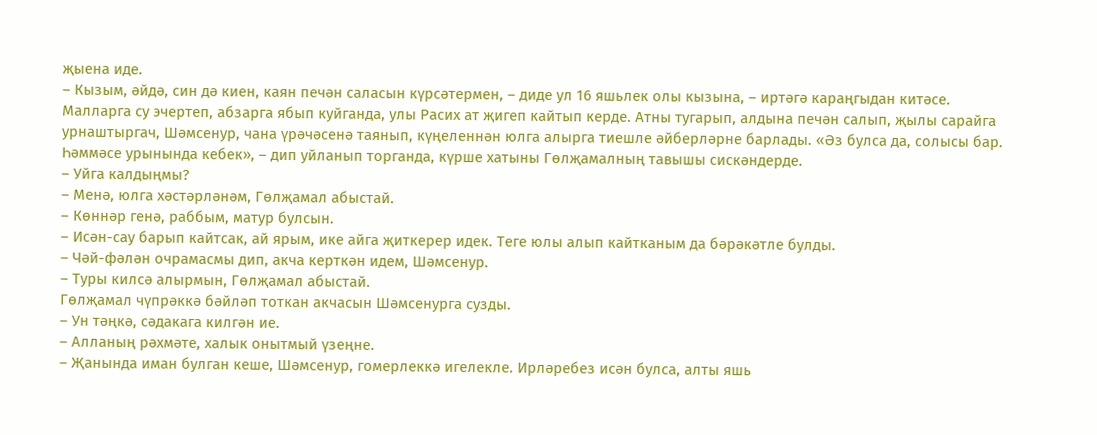җыена иде.
– Кызым, әйдә, син дә киен, каян печән саласын күрсәтермен, – диде ул 16 яшьлек олы кызына, – иртәгә караңгыдан китәсе.
Малларга су эчертеп, абзарга ябып куйганда, улы Расих ат җигеп кайтып керде. Атны тугарып, алдына печән салып, җылы сарайга урнаштыргач, Шәмсенур, чана үрәчәсенә таянып, күңеленнән юлга алырга тиешле әйберләрне барлады. «Әз булса да, солысы бар. Һәммәсе урынында кебек», – дип уйланып торганда, күрше хатыны Гөлҗамалның тавышы сискәндерде.
– Уйга калдыңмы?
– Менә, юлга хәстәрләнәм, Гөлҗамал абыстай.
– Көннәр генә, раббым, матур булсын.
– Исән-сау барып кайтсак, ай ярым, ике айга җиткерер идек. Теге юлы алып кайтканым да бәрәкәтле булды.
– Чәй-фәлән очрамасмы дип, акча керткән идем, Шәмсенур.
– Туры килсә алырмын, Гөлҗамал абыстай.
Гөлҗамал чүпрәккә бәйләп тоткан акчасын Шәмсенурга сузды.
– Ун тәңкә, сәдакага килгән ие.
– Алланың рәхмәте, халык онытмый үзеңне.
– Җанында иман булган кеше, Шәмсенур, гомерлеккә игелекле. Ирләребез исән булса, алты яшь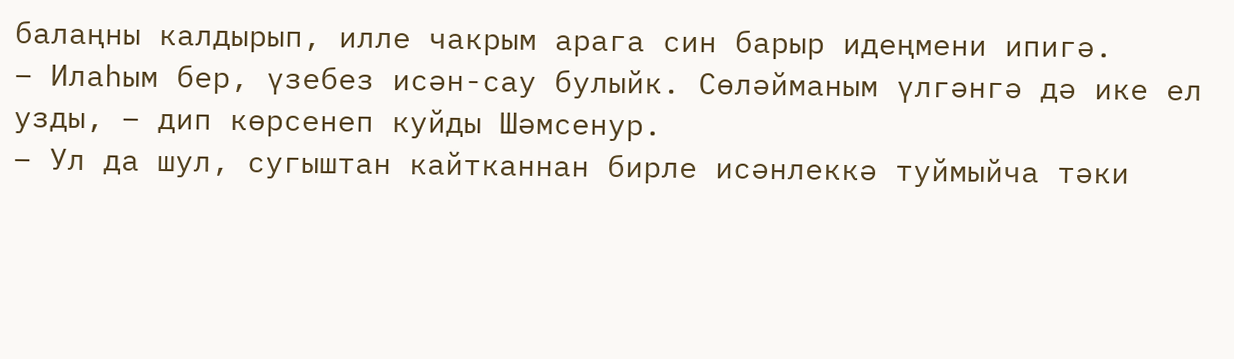балаңны калдырып, илле чакрым арага син барыр идеңмени ипигә.
– Илаһым бер, үзебез исән-сау булыйк. Сөләйманым үлгәнгә дә ике ел узды, – дип көрсенеп куйды Шәмсенур.
– Ул да шул, сугыштан кайтканнан бирле исәнлеккә туймыйча тәки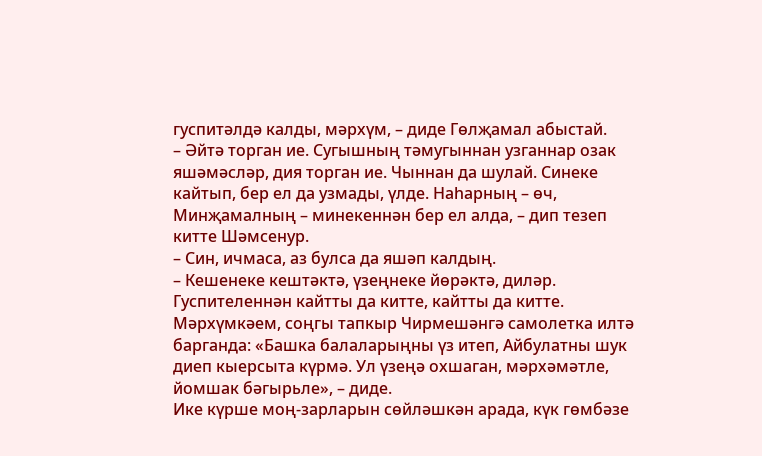гуспитәлдә калды, мәрхүм, – диде Гөлҗамал абыстай.
– Әйтә торган ие. Сугышның тәмугыннан узганнар озак яшәмәсләр, дия торган ие. Чыннан да шулай. Синеке кайтып, бер ел да узмады, үлде. Наһарның – өч, Минҗамалның – минекеннән бер ел алда, – дип тезеп китте Шәмсенур.
– Син, ичмаса, аз булса да яшәп калдың.
– Кешенеке кештәктә, үзеңнеке йөрәктә, диләр. Гуспителеннән кайтты да китте, кайтты да китте. Мәрхүмкәем, соңгы тапкыр Чирмешәнгә самолетка илтә барганда: «Башка балаларыңны үз итеп, Айбулатны шук диеп кыерсыта күрмә. Ул үзеңә охшаган, мәрхәмәтле, йомшак бәгырьле», – диде.
Ике күрше моң-зарларын сөйләшкән арада, күк гөмбәзе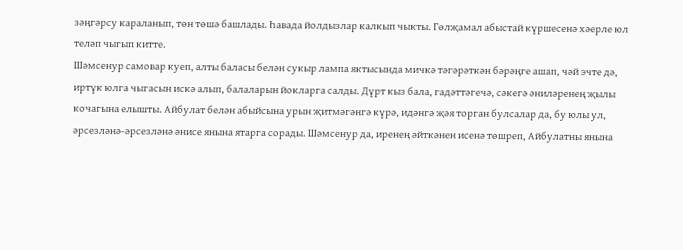зәңгәрсу караланып, төн төшә башлады. Һавада йолдызлар калкып чыкты. Гөлҗамал абыстай күршесенә хәерле юл теләп чыгып китте.
Шәмсенур самовар куеп, алты баласы белән сукыр лампа яктысында мичкә тәгәрәткән бәрәңге ашап, чәй эчте дә, иртүк юлга чыгасын искә алып, балаларын йокларга салды. Дүрт кыз бала, гадәттәгечә, сәкегә әниләренең җылы кочагына елышты. Айбулат белән абыйсына урын җитмәгәнгә күрә, идәнгә җәя торган булсалар да, бу юлы ул, әрсезләнә-әрсезләнә әнисе янына ятарга сорады. Шәмсенур да, иренең әйткәнен исенә төшреп, Айбулатны янына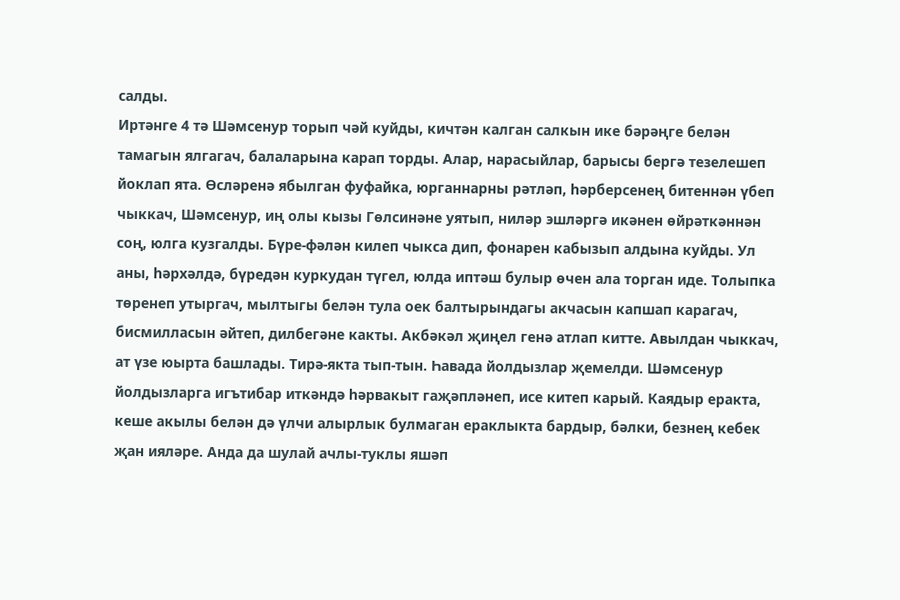салды.
Иртәнге 4 тә Шәмсенур торып чәй куйды, кичтән калган салкын ике бәрәңге белән тамагын ялгагач, балаларына карап торды. Алар, нарасыйлар, барысы бергә тезелешеп йоклап ята. Өсләренә ябылган фуфайка, юрганнарны рәтләп, һәрберсенең битеннән үбеп чыккач, Шәмсенур, иң олы кызы Гөлсинәне уятып, ниләр эшләргә икәнен өйрәткәннән соң, юлга кузгалды. Бүре-фәлән килеп чыкса дип, фонарен кабызып алдына куйды. Ул аны, һәрхәлдә, бүредән куркудан түгел, юлда иптәш булыр өчен ала торган иде. Толыпка төренеп утыргач, мылтыгы белән тула оек балтырындагы акчасын капшап карагач, бисмилласын әйтеп, дилбегәне какты. Акбәкәл җиңел генә атлап китте. Авылдан чыккач, ат үзе юырта башлады. Тирә-якта тып-тын. Һавада йолдызлар җемелди. Шәмсенур йолдызларга игътибар иткәндә һәрвакыт гаҗәпләнеп, исе китеп карый. Каядыр еракта, кеше акылы белән дә үлчи алырлык булмаган ераклыкта бардыр, бәлки, безнең кебек җан ияләре. Анда да шулай ачлы-туклы яшәп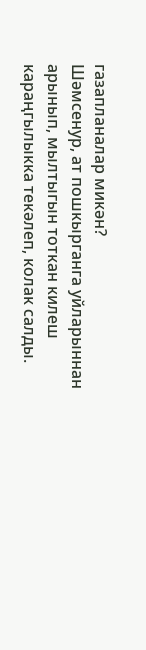газапланалар микән?
Шәмсенур, ат пошкырганга уйларыннан арынып, мылтыгын тоткан килеш караңгылыкка текәлеп, колак салды.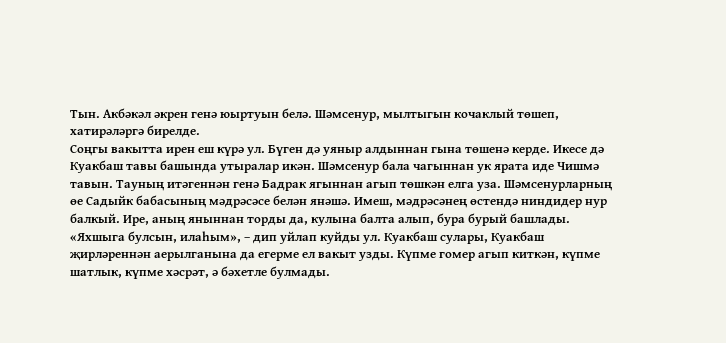Тын. Акбәкәл әкрен генә юыртуын белә. Шәмсенур, мылтыгын кочаклый төшеп, хатирәләргә бирелде.
Соңгы вакытта ирен еш күрә ул. Бүген дә уяныр алдыннан гына төшенә керде. Икесе дә Куакбаш тавы башында утыралар икән. Шәмсенур бала чагыннан ук ярата иде Чишмә тавын. Тауның итәгеннән генә Бадрак ягыннан агып төшкән елга уза. Шәмсенурларның өе Садыйк бабасының мәдрәсәсе белән янәшә. Имеш, мәдрәсәнең өстендә ниндидер нур балкый. Ире, аның яныннан торды да, кулына балта алып, бура бурый башлады.
«Яхшыга булсын, илаһым», – дип уйлап куйды ул. Куакбаш сулары, Куакбаш җирләреннән аерылганына да егерме ел вакыт узды. Күпме гомер агып киткән, күпме шатлык, күпме хәсрәт, ә бәхетле булмады.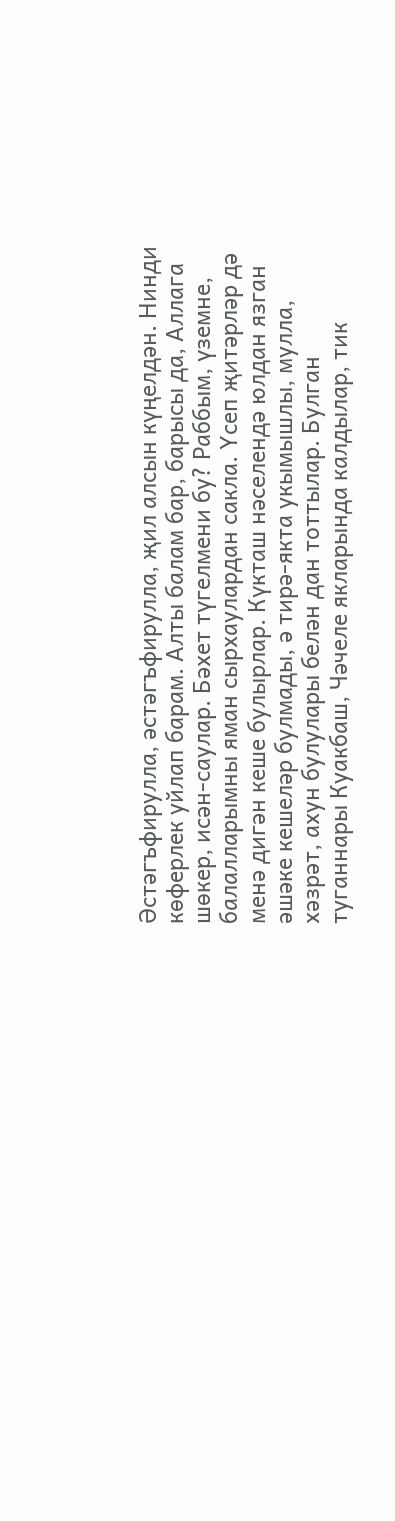Әстәгъфирулла, әстәгъфирулла, җил алсын күңелдән. Нинди көферлек уйлап барам. Алты балам бар, барысы да, Аллага шөкер, исән-саулар. Бәхет түгелмени бу? Раббым, үземне, балалларымны яман сырхаулардан сакла. Үсеп җитәрләр дә менә дигән кеше булырлар. Күкташ нәселендә юлдан язган әшәке кешеләр булмады, ә тирә-якта укымышлы, мулла, хәзрәт, ахун булулары белән дан тоттылар. Булган туганнары Куакбаш, Чәчеле якларында калдылар, тик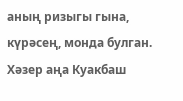аның ризыгы гына, күрәсең, монда булган. Хәзер аңа Куакбаш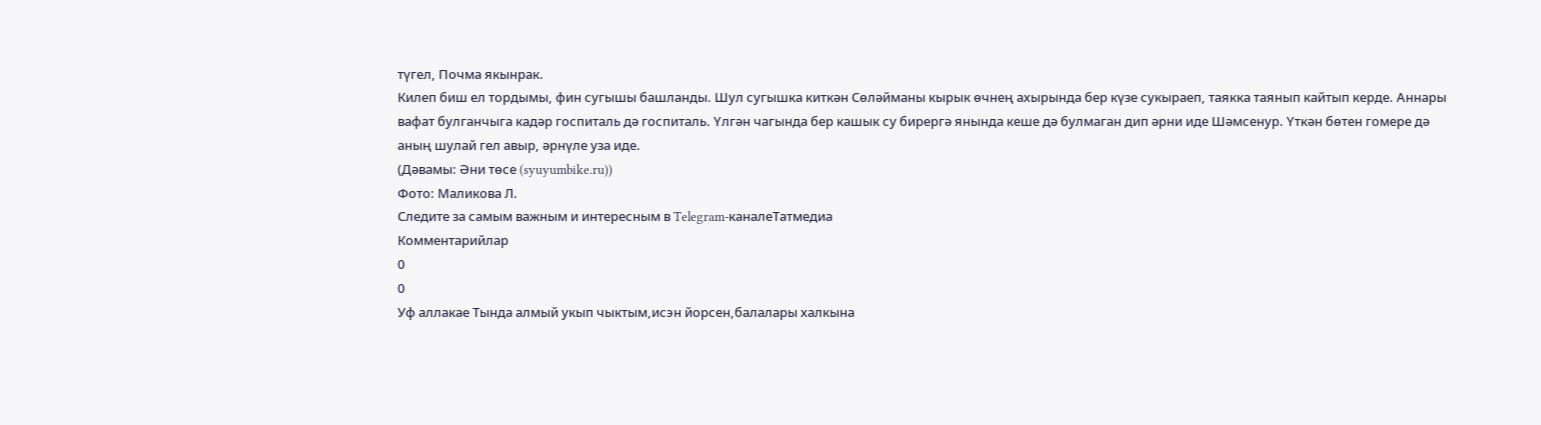түгел, Почма якынрак.
Килеп биш ел тордымы, фин сугышы башланды. Шул сугышка киткән Сөләйманы кырык өчнең ахырында бер күзе сукыраеп, таякка таянып кайтып керде. Аннары вафат булганчыга кадәр госпиталь дә госпиталь. Үлгән чагында бер кашык су бирергә янында кеше дә булмаган дип әрни иде Шәмсенур. Үткән бөтен гомере дә аның шулай гел авыр, әрнүле уза иде.
(Дәвамы: Әни төсе (syuyumbike.ru))
Фото: Маликова Л.
Следите за самым важным и интересным в Telegram-каналеТатмедиа
Комментарийлар
0
0
Уф аллакае Тында алмый укып чыктым,исэн йорсен,балалары халкына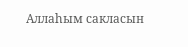Аллаhым сакласын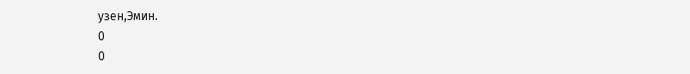узен,Эмин.
0
0